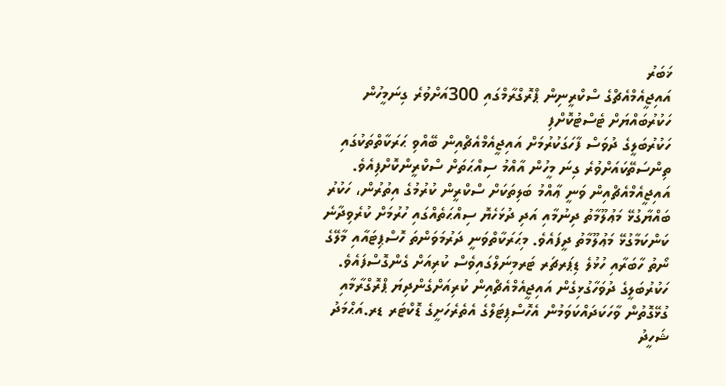ޚަބަރު
އައިޖީއެމްއެޗްގެ ސްކްރީނިން ޕްރޮގްރާމްގައި 300އަށްވުރެ ގިނަމީހުން ހަކުރުބައްޔަށް ޓެސްޓުކޮށްފި
ހަކުރުބަލީގެ ދުވަސް ފާހަގަކުރުމަށް އައިޖީއެމްއެޗްއިން ބޭއްވި ޙަރަކާތްތަކުގައި ތިންސަތޭކައަށްވުރެ ގިނަ މީހުން އާއްމު ސިއްޙަތަށް ސްކްރީންކޮށްފިއެވެ.
އައިޖީއެމްއެޗްއިން ވަނީ ޢާއްމު ބަލިތަކަށް ސްކްރީން ކުރުމުގެ އިތުރުން، ހަކުރު ބައްޔާގުޅޭ މަޢުލޫމާތު ދިނުމާއި އަދި ދުޅަހެޔޮ ސިއްޙަތެއްގައި ހުރުމަށް ކުރެވިދާނެ ކަންކަމާގުޅޭ މަޢުލޫމާތު ދީފައެވެ. މިޙަރަކާތްވަނީ ދަރުމަވަންތަ ހޮސްޕިޓައާއި މާލޭގެ ނޯތު ހާބަރާއި ހުޅުލެ ޑިޕަރޗަރ ޓަރމިނަލްގައިވެސް ކުރިއަށް ގެންގޮސްފައެވެ.
ހަކުރުބަލީގެ ދުވަހާގުޅިގެން އައިޖީއެމްއެޗްއިން ކުރިއަށްގެންދިޔަ ޕްރޮގްރާމާއި ގުޅޭގޮތުން ވާހަކަދައްކަވަމުން އެހޮސްޕިޓަލްގެ އެތެރެހަށީގެ ޑޮކްޓަރ ޑރ.އަޙްމަދު ޝަހީދު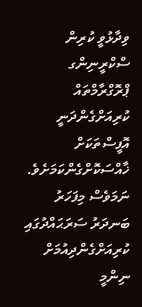ވިދާޅުވީ ކުރިން ސްކްރީނިންގ ޕްރޮގްރާމްތައް ކުރިއަށްގެންދަނީ އޮފީސްތަކަށް ޚާއްސަކޮށްގެންކަމަށެވެ. ނަމަވެސް މިފަހަރު ބަނދަރު ސަރަޙައްދުގައި ކުރިއަށްގެންދިއުމަށް ނިންމީ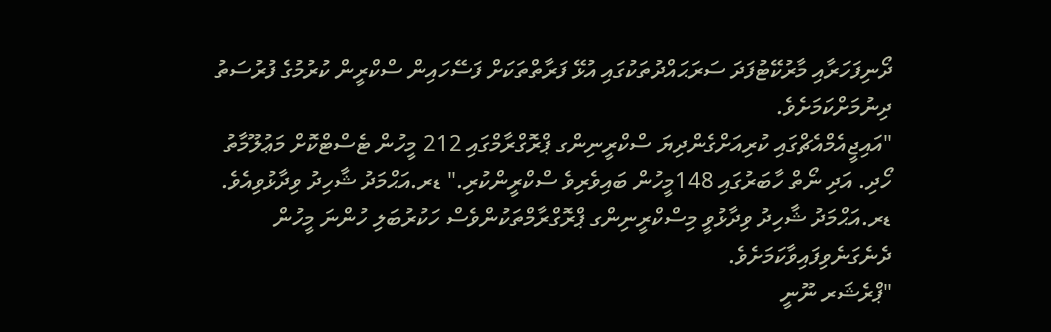ދޯނިފަހަރާއި މާރުކޭޓުފަދަ ސަރަޙައްދުތަކުގައި އުޅޭ ފަރާތްތަކަށް ފަސޭހައިން ސްކްރީން ކުރުމުގެ ފުރުސަތު ދިނުމަށްކަމަށެވެ.
"އައިޖީއެމްއެޗްގައި ކުރިއަށްގެންދިޔަ ސްކްރީނިންގ ޕްރޮގްރާމްގައި 212 މީހުން ޓެސްޓްކޮށް މަޢުލޫމާތު ހޯދި. އަދި ނޯތް ހާބަރުގައި 148މީހުން ބައިވެރިވެ ސްކްރީންކުރި." ޑރ.އަޙްމަދު ޝާހިދު ވިދާޅުވިއެވެ.
ޑރ.އަޙްމަދު ޝާހިދު ވިދާޅުވީ މިސްކްރީނިންގ ޕްރޮގްރާމްތަކުންވެސް ހަކުރުބަލި ހުންނަ މީހުން ދެނެގަނެވިފައިވާކަމަށެވެ.
"ޕްރެޝަރ ނޫނީ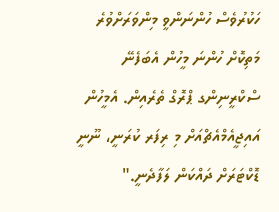ހަކުރުވެސް ހުންނަންވީ މިންވަރަށްވުރެ މަތިކޮށް ހުންނަ މީހުން އެބަފެނޭ ސްކްރީނިންގ ޕްރޮގް ތެރެއިން. އެމީހުން އައިޖީއެމްއެޗްއަށް މި ރިފަރ ކުރަނީ، ނޫނީ ޑޮކްޓަރަށް ދައްކަން ލަފާދެނީ."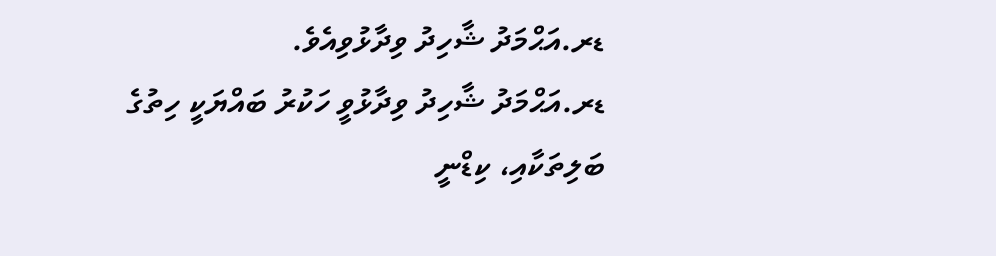ޑރ.އަޙްމަދު ޝާހިދު ވިދާޅުވިއެވެ.
ޑރ.އަޙްމަދު ޝާހިދު ވިދާޅުވީ ހަކުރު ބައްޔަކީ ހިތުގެ ބަލިތަކާއި، ކިޑްނީ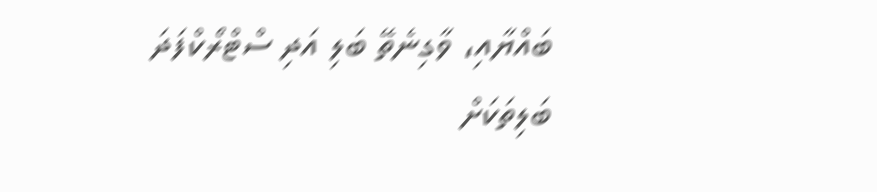ބައްޔާއި، ވާގިނެތޭ ބަލި އަދި ސްޓްރޯކްފަދަ ބަލިތަކަށް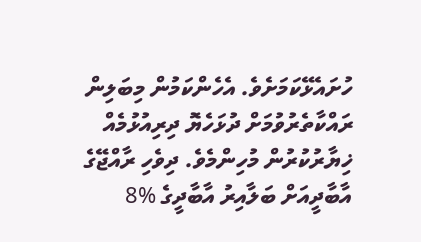ހުށައެޅޭކަމަށެވެ. އެހެންކަމުން މިބަލިން ރައްކާތެރުވުމަށް ދުޅަހެޔޮ ދިރިއުޅުމެއް ޚިޔާރުކުރުން މުހިންމެވެ. ދިވެހި ރާއްޖޭގެ އާބާދީއަށް ބަލާއިރު އާބާދީގެ %8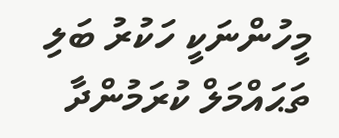މީހުންނަކީ ހަކުރު ބަލި ތަޙައްމަލް ކުރަމުންދާ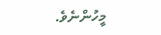މީހުންނެވެ.